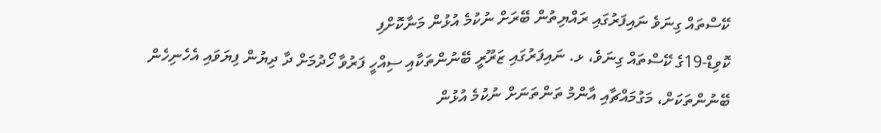ކޭސްތައް ގިނަވެ ނައިފަރުގައި ރައްޔިތުން ބޭރަށް ނުކުމެ އުޅުން މަނާކޮށްފި
ކޮވިޑް-19ގެ ކޭސްތައް ގިނަވެ، ޅ. ނައިފަރުގައި ޒަރޫރީ ބޭނުންތަކާއި ސިއްހީ ފަރުވާ ހޯދުމަށް ދާ ދިޔުން ފިޔަވައި އެހެނިހެން ބޭނުންތަކަށް، މަގުމައްޗާއި އާންމު ތަންތަނަށް ނުކުމެ އުޅުން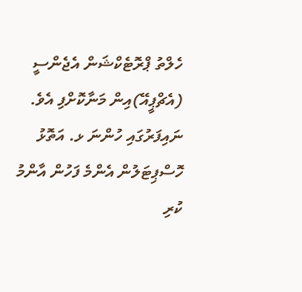ހެލްތު ޕްރޮޓެކްޝަން އެޖެންސީ (އެޗްޕީއޭ)އިން މަނާކޮށްފި އެވެ. ނައިފަރުގައި ހުންނަ ޅ. އަތޮޅު ހޮސްޕިޓަލުން އެންމެ ފަހުން އާންމު ކުރި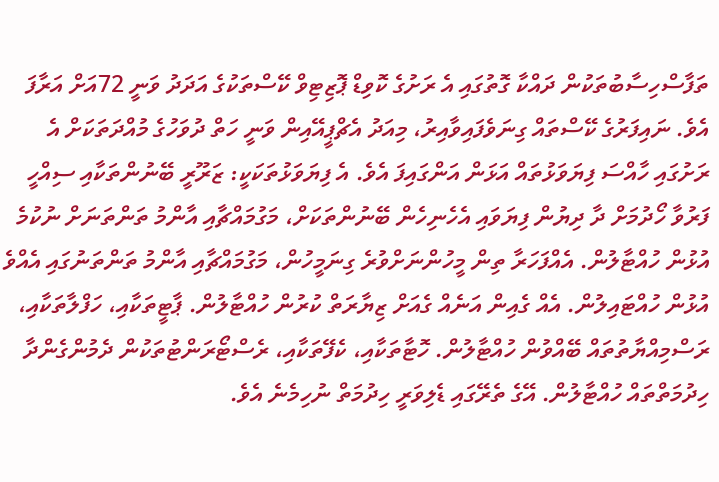ތަފާސްހިސާބުތަކުން ދައްކާ ގޮތުގައި އެ ރަށުގެ ކޮވިޑް ޕޮޒިޓިވް ކޭސްތަކުގެ އަދަދު ވަނީ 72އަށް އަރާފަ އެވެ. ނައިފަރުގެ ކޭސްތައް ގިނަވެފައިވާއިރު، މިއަދު އެޗްޕީއޭއިން ވަނީ ހަތް ދުވަހުގެ މުއްދަތަކަށް އެ ރަށުގައި ހާއްސަ ފިޔަވަޅުތައް އަޅަން އަންގައިފަ އެވެ. އެ ފިޔަވަޅުތަކަކީ: ޒަރޫރީ ބޭނުންތަކާއި ސިއްހީ ފަރުވާ ހޯދުމަށް ދާ ދިޔުން ފިޔަވައި އެހެނިހެން ބޭނުންތަކަށް، މަގުމައްޗާއި އާންމު ތަންތަނަށް ނުކުމެ އުޅުން ހުއްޓާލުން. އެއްފަހަރާ ތިން މީހުންނަށްވުރެ ގިނަމީހުން، މަގުމައްޗާއި އާންމު ތަންތަނުގައި އެއްވެ އުޅުން ހުއްޓައިލުން. އެއް ގެއިން އަނެއް ގެއަށް ޒިޔާރަތް ކުރުން ހުއްޓާލުން. ޕާޓީތަކާއި، ހަފްލާތަކާއި، ރަސްމިއްޔާތުތައް ބޭއްވުން ހުއްޓާލުން. ހޮޓާތަކާއި، ކެފޭތަކާއި، ރެސްޓޯރަންޓުތަކުން ދެމުންގެންދާ ހިދުމަތްތައް ހުއްޓާލުން. އޭގެ ތެރޭގައި ޑެލިވަރީ ހިދުމަތް ނުހިމެނެ އެވެ.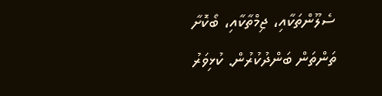ސެލޫންތަކާއި، ޖިމްތާކާއި، ބޯކޮށާ ތަންތަން ބަންދުކުރުން. ކުޅިވަރު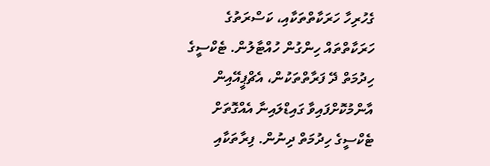ގެހުރިހާ ހަރަކާތްތަކާއި، ކަސްރަތުގެ ހަރަކާތްތައް ހިންގުން ހުއްޓާލުން. ޓެކްސީގެ ހިދުމަތް ދޭ ފަރާތްތަކުން، އެޗްޕީއޭއިން އާންމުކޮށްފައިވާ ގައިޑްލައިނާ އެއްގޮތަށް ޓެކްސީގެ ހިދުމަތް ދިނުން. ފިރާތަކާއި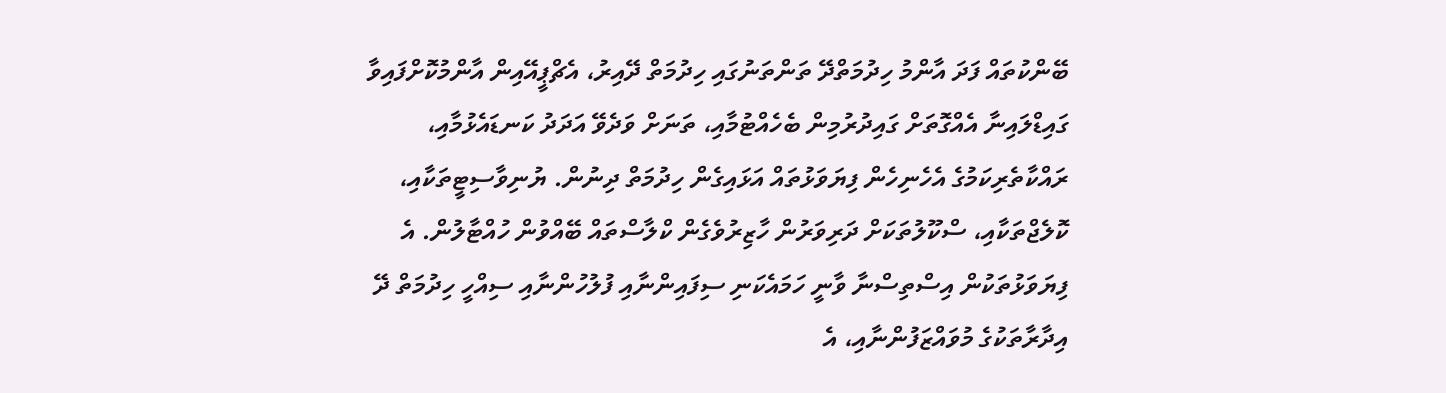ބޭންކުތައް ފަދަ އާންމު ހިދުމަތްދޭ ތަންތަނުގައި ހިދުމަތް ދޭއިރު، އެޗްޕީއޭއިން އާންމުކޮށްފައިވާ ގައިޑްލައިނާ އެއްގޮތަށް ގައިދުރުމިން ބެހެއްޓުމާއި، ތަނަށް ވަދެވޭ އަދަދު ކަނޑައެޅުމާއި، ރައްކާތެރިކަމުގެ އެހެނިހެން ފިޔަވަޅުތައް އަޅައިގެން ހިދުމަތް ދިނުން. ޔުނިވާސިޓީތަކާއި، ކޮލެޖްތަކާއި، ސްކޫލުތަކަށް ދަރިވަރުން ހާޒިރުވެގެން ކްލާސްތައް ބޭއްވުން ހުއްޓާލުން. އެ ފިޔަވަޅުތަކުން އިސްތިސްނާ ވާނީ ހަމައެކަނި ސިފައިންނާއި ފުލުހުންނާއި ސިއްހީ ހިދުމަތް ދޭ އިދާރާތަކުގެ މުވައްޒަފުންނާއި، އެ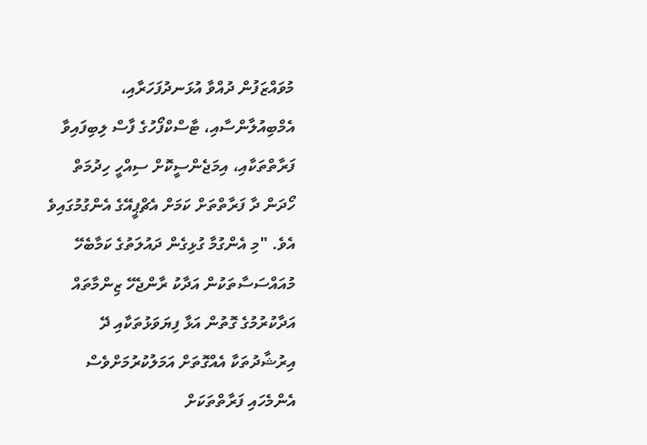މުވައްޒަފުން ދުއްވާ އުޅަނދުފަހަރާއި، އެމްބިއުލާންސާއި، ޓާސްކްފޯހުގެ ފާސް ލިބިފައިވާ ފަރާތްތަކާއި، އިމަޖެންސީކޮށް ސިއްހީ ހިދުމަތް ހޯދަން ދާ ފަރާތްތަށް ކަމަށް އެޗްޕީއޭގެ އެންގުމުގައިވެ އެވެ. "މި އެންގުމާ ގުޅިގެން ދައުލަތުގެ ކަމާބެހޭ މުއައްސަސާތަކުން އަދާކު ރާންޖެހޭ ޒިންމާތައް އަދާކުރުމުގެ ގޮތުން އަޅާ ފިޔަވަޅުތަކާއި ދޭ އިރުޝާދުތަކާ އެއްގޮތަށް އަމަލުކުރުމަށްވެސް އެންމެހައި ފަރާތްތަކަށް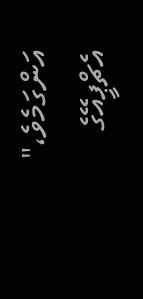އަންގަމެވެ،" އެޗްޕީއޭގެ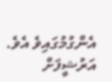އެންގުމުގައިވެ އެވެ.
އަރުޝީފަށް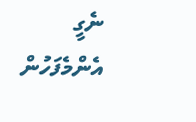ނެގީ
އެންމެފަހުން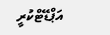އަޕްޑޭޓްކުރީ